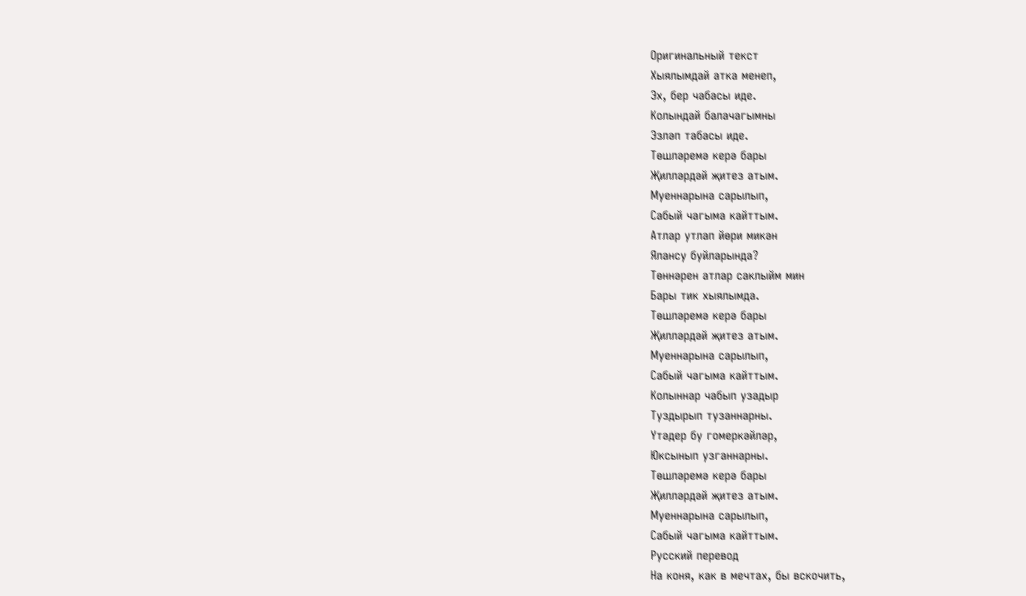Оригинальный текст
Хыялымдай атка менеп,
Эх, бер чабасы иде.
Колындай балачагымны
Эзләп табасы иде.
Төшләремә керә бары
Җилләрдәй җитез атым.
Муеннарына сарылып,
Сабый чагыма кайттым.
Атлар утлап йөри микән
Ялансу буйларында?
Төннәрен атлар саклыйм мин
Бары тик хыялымда.
Төшләремә керә бары
Җилләрдәй җитез атым.
Муеннарына сарылып,
Сабый чагыма кайттым.
Колыннар чабып узадыр
Туздырып тузаннарны.
Үтәдер бу гомеркәйләр,
Юксынып узганнарны.
Төшләремә керә бары
Җилләрдәй җитез атым.
Муеннарына сарылып,
Сабый чагыма кайттым.
Русский перевод
На коня, как в мечтах, бы вскочить,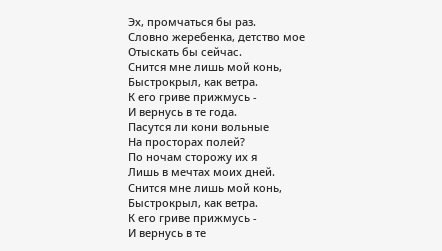Эх, промчаться бы раз.
Словно жеребенка, детство мое
Отыскать бы сейчас.
Снится мне лишь мой конь,
Быстрокрыл, как ветра.
К его гриве прижмусь -
И вернусь в те года.
Пасутся ли кони вольные
На просторах полей?
По ночам сторожу их я
Лишь в мечтах моих дней.
Снится мне лишь мой конь,
Быстрокрыл, как ветра.
К его гриве прижмусь -
И вернусь в те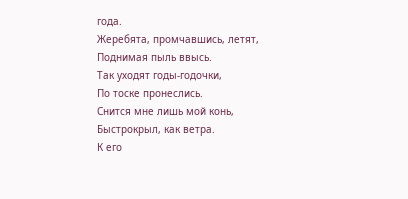года.
Жеребята, промчавшись, летят,
Поднимая пыль ввысь.
Так уходят годы-годочки,
По тоске пронеслись.
Снится мне лишь мой конь,
Быстрокрыл, как ветра.
К его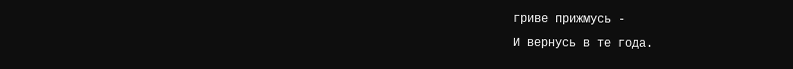гриве прижмусь -
И вернусь в те года.